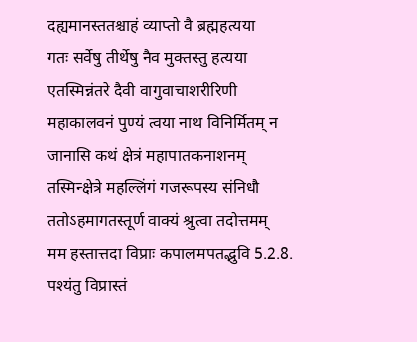दह्यमानस्ततश्चाहं व्याप्तो वै ब्रह्महत्यया
गतः सर्वेषु तीर्थेषु नैव मुक्तस्तु हत्यया
एतस्मिन्नंतरे दैवी वागुवाचाशरीरिणी
महाकालवनं पुण्यं त्वया नाथ विनिर्मितम् न जानासि कथं क्षेत्रं महापातकनाशनम्
तस्मिन्क्षेत्रे महल्लिंगं गजरूपस्य संनिधौ
ततोऽहमागतस्तूर्ण वाक्यं श्रुत्वा तदोत्तमम्
मम हस्तात्तदा विप्राः कपालमपतद्भुवि 5.2.8.
पश्यंतु विप्रास्तं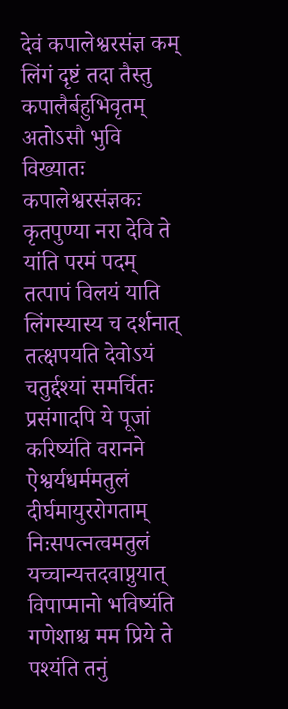देवं कपालेश्वरसंज्ञ कम्
लिंगं दृष्टं तदा तैस्तु कपालैर्बहुभिवृतम्
अतोऽसौ भुवि विख्यातः कपालेश्वरसंज्ञकः
कृतपुण्या नरा देवि ते यांति परमं पदम्
तत्पापं विलयं याति लिंगस्यास्य च दर्शनात् तत्क्षपयति देवोऽयं चतुर्द्दश्यां समर्चितः
प्रसंगादपि ये पूजां करिष्यंति वरानने ऐश्वर्यधर्ममतुलं दीर्घमायुररोगताम्
निःसपत्नत्वमतुलं यच्चान्यत्तदवाप्नुयात्
विपाप्मानो भविष्यंति गणेशाश्च मम प्रिये ते पश्यंति तनुं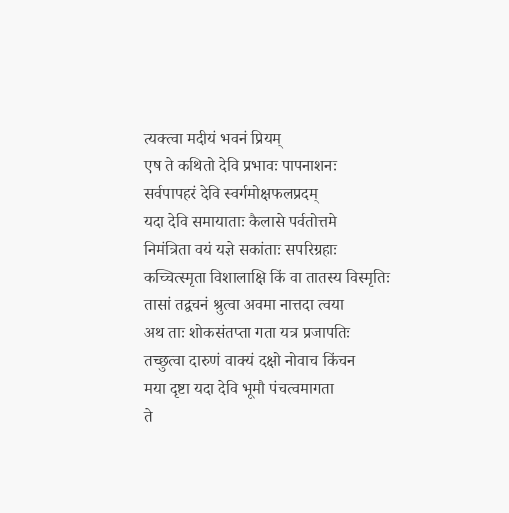त्यक्त्वा मदीयं भवनं प्रियम्
एष ते कथितो देवि प्रभावः पापनाशनः
सर्वपापहरं देवि स्वर्गमोक्षफलप्रदम्
यदा देवि समायाताः कैलासे पर्वतोत्तमे
निमंत्रिता वयं यज्ञे सकांताः सपरिग्रहाः
कच्चित्स्मृता विशालाक्षि किं वा तातस्य विस्मृतिः
तासां तद्वचनं श्रुत्वा अवमा नात्तदा त्वया
अथ ताः शोकसंतप्ता गता यत्र प्रजापतिः
तच्छुत्वा दारुणं वाक्यं दक्षो नोवाच किंचन
मया दृष्टा यदा देवि भूमौ पंचत्वमागता
ते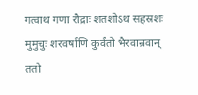गत्वाथ गणा रौद्राः शतशोऽथ सहस्रशः मुमुचुः शरवर्षाणि कुर्वंतो भैरवान्रवान्
ततो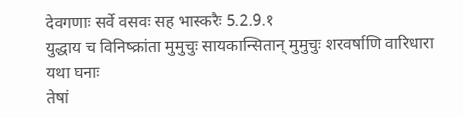देवगणाः सर्वे वसवः सह भास्करैः 5.2.9.१
युद्धाय च विनिष्क्रांता मुमुचुः सायकान्सितान् मुमुचुः शरवर्षाणि वारिधारा यथा घनाः
तेषां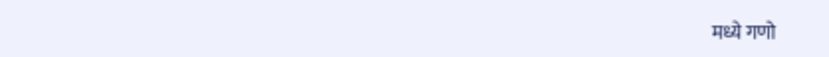मध्ये गणो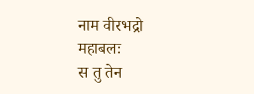नाम वीरभद्रो महाबलः
स तु तेन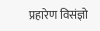प्रहारेण विसंज्ञो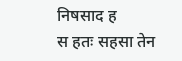निषसाद ह
स हतः सहसा तेन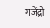गजेंद्रो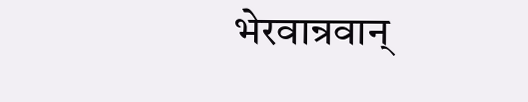भेरवान्रवान्